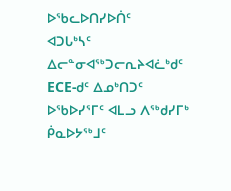ᐅᖃᓚᐅᑎᓯᐅᑏᑦ
ᐊᑐᒐᒃᓴᑦ
ᐃᓕᓐᓂᐊᖅᑐᓕᕆᔨᐊᓛᒃᑯᑦ ECE-ᑯᑦ ᐃᓄᒃᑎᑐᑦ ᐅᖃᐅᓯᕐᒥᑦ ᐊᒪᓗ ᐱᖅᑯᓯᒥᒃ ᑮᓇᐅᔭᖅᒧᑦ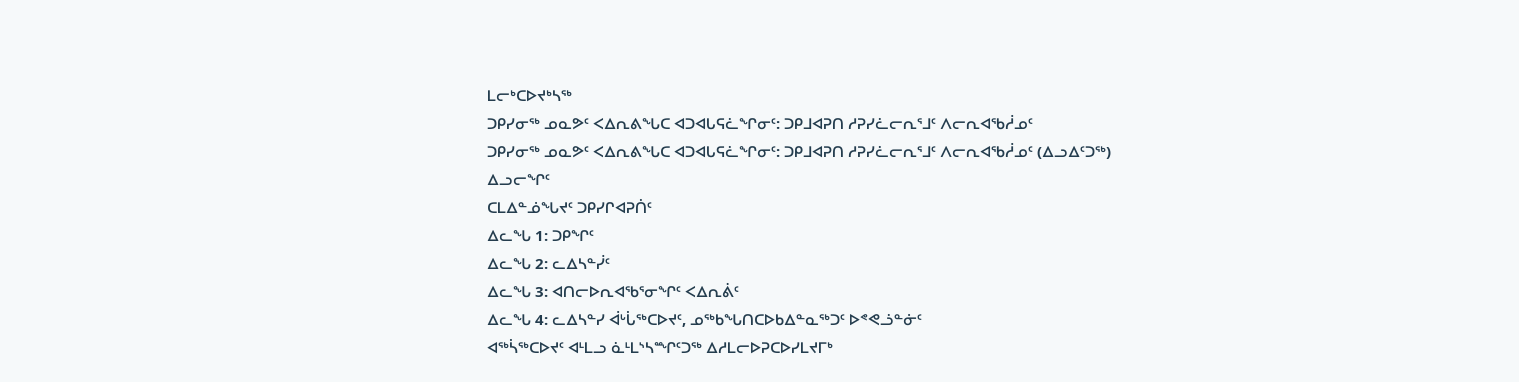ᒪᓕᒃᑕᐅᔪᒃᓴᖅ
ᑐᑭᓯᓂᖅ ᓄᓇᕗᑦ ᐸᐃᕆᕕᖓᑕ ᐊᑐᐊᒐᕋᓛᖏᓂᑦ: ᑐᑭᒧᐊᕈᑎ ᓱᕈᓯᓛᓕᕆᕐᒧᑦ ᐱᓕᕆᐊᖃᓲᓄᑦ
ᑐᑭᓯᓂᖅ ᓄᓇᕗᑦ ᐸᐃᕆᕕᖓᑕ ᐊᑐᐊᒐᕋᓛᖏᓂᑦ: ᑐᑭᒧᐊᕈᑎ ᓱᕈᓯᓛᓕᕆᕐᒧᑦ ᐱᓕᕆᐊᖃᓲᓄᑦ (ᐃᓗᐃᑦᑐᖅ)
ᐃᓗᓕᖏᑦ
ᑕᒪᐃᓐᓅᖓᔪᑦ ᑐᑭᓯᒋᐊᕈᑏᑦ
ᐃᓚᖓ 1: ᑐᑭᖏᑦ
ᐃᓚᖓ 2: ᓚᐃᓴᓐᓰᑦ
ᐃᓚᖓ 3: ᐊᑎᓕᐅᕆᐊᖃᕐᓂᖏᑦ ᐸᐃᕆᕖᑦ
ᐃᓚᖓ 4: ᓚᐃᓴᓐᓯ ᐋᒡᒑᖅᑕᐅᔪᑦ, ᓄᖅᑲᖓᑎᑕᐅᑲᐃᓐᓇᖅᑐᑦ ᐅᕝᕙᓘᓐᓃᑦ
ᐊᖅᓵᖅᑕᐅᔪᑦ ᐊᒻᒪᓗ ᓈᒻᒪᔅᓴᙱᑦᑐᖅ ᐃᓱᒪᓕᐅᕈᑕᐅᓯᒪᔪᒥᒃ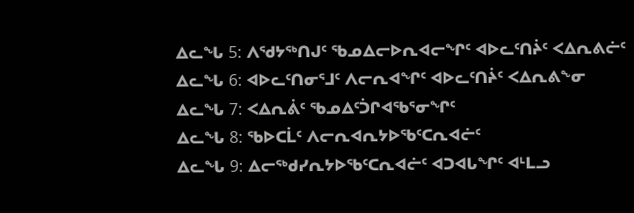ᐃᓚᖓ 5: ᐱᖁᔭᖅᑎᒍᑦ ᖃᓄᐃᓕᐅᕆᐊᓕᖏᑦ ᐊᐅᓚᑦᑎᔩᑦ ᐸᐃᕆᕕᓖᑦ
ᐃᓚᖓ 6: ᐊᐅᓚᑦᑎᓂᕐᒧᑦ ᐱᓕᕆᐊᖏᑦ ᐊᐅᓚᑦᑎᔩᑦ ᐸᐃᕆᕕᖕᓂ
ᐃᓚᖓ 7: ᐸᐃᕆᕖᑦ ᖃᓄᐃᑦᑑᒋᐊᖃᕐᓂᖏᑦ
ᐃᓚᖓ 8: ᖃᐅᑕᒫᑦ ᐱᓕᕆᐊᕆᔭᐅᖃᑦᑕᕆᐊᓖᑦ
ᐃᓚᖓ 9: ᐃᓕᖅᑯᓯᕆᔭᐅᖃᑦᑕᕆᐊᓖᑦ ᐊᑐᐊᒐᖏᑦ ᐊᒻᒪᓗ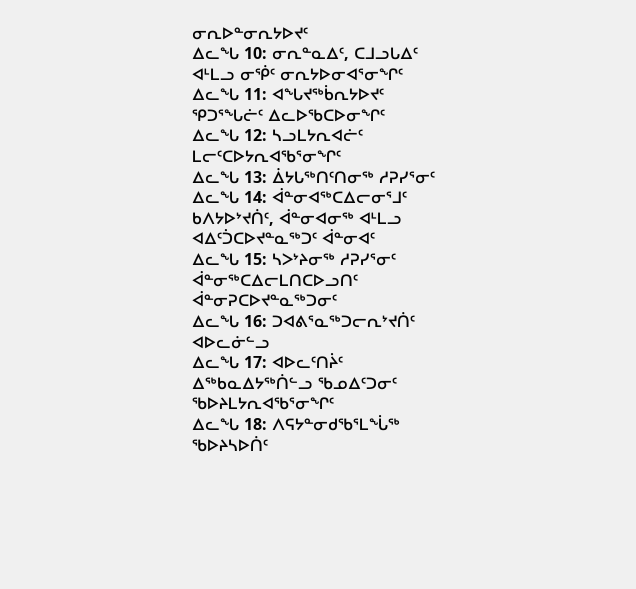ᓂᕆᐅᓐᓂᕆᔭᐅᔪᑦ
ᐃᓚᖓ 10: ᓂᕆᓐᓇᐃᑦ, ᑕᒧᓗᒐᐃᑦ ᐊᒻᒪᓗ ᓂᖀᑦ ᓂᕆᔭᐅᓂᐊᕐᓂᖏᑦ
ᐃᓚᖓ 11: ᐊᖓᔪᖅᑳᕆᔭᐅᔪᑦ ᕿᑐᕐᖓᓖᑦ ᐃᓚᐅᖃᑕᐅᓂᖏᑦ
ᐃᓚᖓ 12: ᓴᓗᒪᔭᕆᐊᓖᑦ ᒪᓕᑦᑕᐅᔭᕆᐊᖃᕐᓂᖏᑦ
ᐃᓚᖓ 13: ᐄᔭᒐᖅᑎᑦᑎᓂᖅ ᓱᕈᓯᕐᓂᑦ
ᐃᓚᖓ 14: ᐋᓐᓂᐊᖅᑕᐃᓕᓂᕐᒧᑦ ᑲᐱᔭᐅᔾᔪᑏᑦ, ᐋᓐᓂᐊᓂᖅ ᐊᒻᒪᓗ
ᐊᐃᑦᑑᑕᐅᔪᓐᓇᖅᑐᑦ ᐋᓐᓂᐊᑦ
ᐃᓚᖓ 15: ᓴᐳᔾᔨᓂᖅ ᓱᕈᓯᕐᓂᑦ ᐋᓐᓂᖅᑕᐃᓕᒪᑎᑕᐅᓗᑎᑦ ᐋᓐᓂᕈᑕᐅᔪᓐᓇᖅᑐᓂᑦ
ᐃᓚᖓ 16: ᑐᐊᕕᕐᓇᖅᑐᓕᕆᔾᔪᑏᑦ ᐊᐅᓚᓃᓪᓗ
ᐃᓚᖓ 17: ᐊᐅᓚᑦᑎᔩᑦ ᐃᖅᑲᓇᐃᔭᖅᑏᓪᓗ ᖃᓄᐃᑦᑐᓂᑦ ᖃᐅᔨᒪᔭᕆᐊᖃᕐᓂᖏᑦ
ᐃᓚᖓ 18: ᐱᕋᔭᓐᓂᑯᖃᕐᒪᖔᖅ ᖃᐅᔨᓴᐅᑏᑦ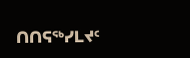ᑎᑎᕋᖅᓯᒪᔪᑦ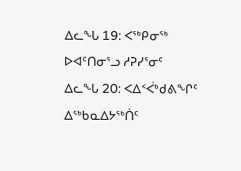ᐃᓚᖓ 19: ᐸᖅᑭᓂᖅ ᐅᐊᑦᑎᓂᕐᓗ ᓱᕈᓯᕐᓂᑦ
ᐃᓚᖓ 20: ᐸᐃᑉᐹᒃᑯᕕᖏᑦ ᐃᖅᑲᓇᐃᔭᖅᑏᑦ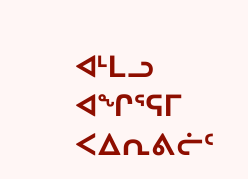ᐊᒻᒪᓗ ᐊᖏᕐᕋᒥ ᐸᐃᕆᕕᓖᑦ